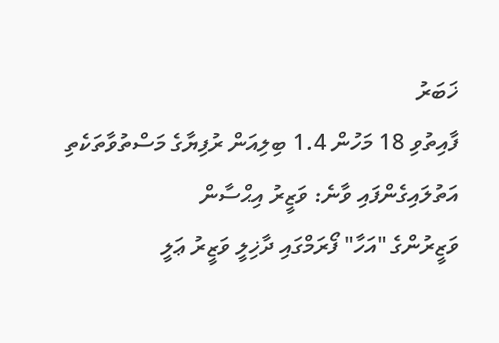ޚަބަރު
ފާއިތުވި 18 މަހުން 1.4 ބިލިއަން ރުފިޔާގެ މަސްތުވާތަކެތި އަތުލައިގެންފައި ވާނެ: ވަޒީރު އިޙްސާން
ވަޒީރުންގެ "އަހާ" ފޯރަމްގައި ދާޚިލީ ވަޒީރު ޢަލީ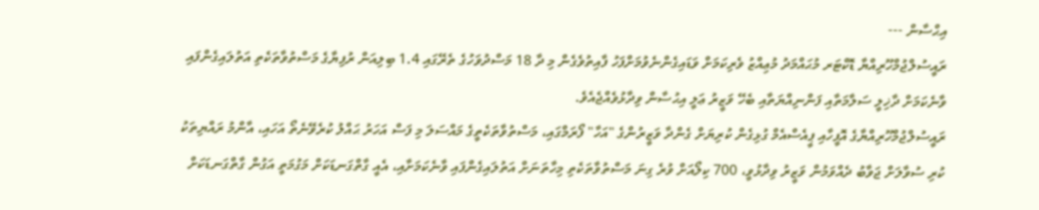އިޙްސާން ---
ރައީސުލްޖުމްހޫރިއްޔާ ޑޮކްޓަރ މުޙައްމަދު މުޢިއްޒު ވެރިކަމަށް ވަޑައިގެންނެވުމަށްފަހު ފާއިތުވެގެން މި ދާ 18 މަސްދުވަހުގެ ތެރޭގައި 1.4 ބިލިއަން ރުފިޔާގެ މަސްތުވާތަކެތި އަތުލައިގެންފައި ވާނެކަމަށް ދާޚިލީ ސަލާމަތާއި ފަންނިއްޔަތާއި ބެހޭ ވަޒީރު ޢަލީ އިޙުސާން ވިދާޅުވެއްޖެއެވެ.
ރައީސުލްޖުމްހޫރިއްޔާގެ އޮފީހާއި ޕީއެސްއެމް ގުޅިގެން ކުރިޔަށް ގެންދާ ވަޒީރުންގެ "އަހާ" ފޯރަމްގައި، މަސްތުވާތަކެތީގެ މައްސަލަ މި ފަސް އަހަރު ޙައްލު ކުރެވޭނެތޯ އަހައި، އާންމު ރައްޔިތަކު ކުރި ސުވާލަށް ޖަވާބު ދެއްވަމުން ވަޒީރު ވިދާޅުވީ، 700 ކިލޯއަށް ވުރެ ގިނަ މަސްތުވާތަކެތި މިހާތަނަށް އަތުލައިގެންފައި ވާނެކަމަށާއި، އެއީ ގާތްގަނޑަކަށް މަގުމަތީ އަގުން ގާތްގަނޑަކަށް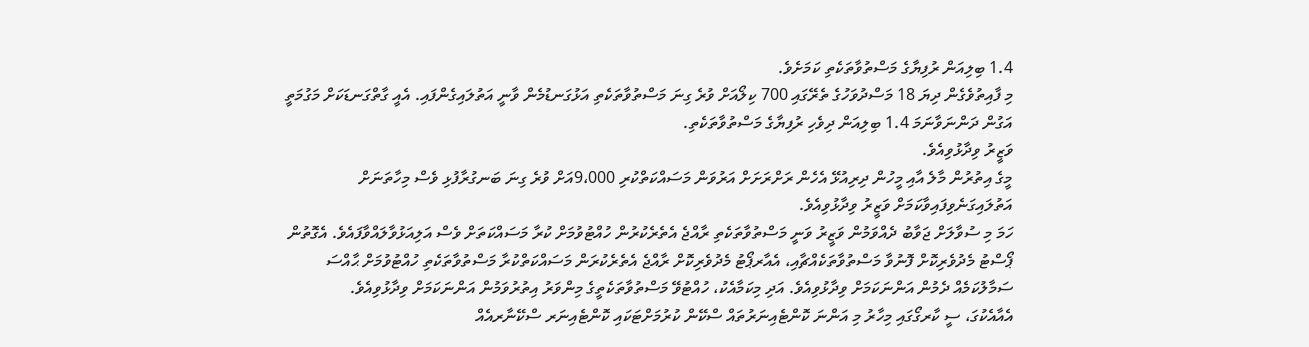1.4 ބިލިއަން ރުފިޔާގެ މަސްތުވާތަކެތި ކަމަށެވެ.
މި ފާއިތުވެގެން ދިޔަ 18 މަސްދުވަހުގެ ތެރޭގައި 700 ކިލޯއަށް ވުރެ ގިނަ މަސްތުވާތަކެތި އަޅުގަނޑުމެން ވާނީ އަތުލައިގެންފައި. އެއީ ގާތްގަނޑަކަށް މަގުމަތީ އަގުން ދަންނަވާނަމަ 1.4 ބިލިއަން ދިވެހި ރުފިޔާގެ މަސްތުވާތަކެތި.
ވަޒީރު ވިދާޅުވިއެވެ.
މީގެ އިތުރުން މާލެ އާއި މީހުން ދިރިއުޅޭ އެހެން ރަށްރަށަށް އަރުވަން މަސައްކަތްކުރި 9،000އަށް ވުރެ ގިނަ ބަނގުރާފުޅި ވެސް މިހާތަނަށް އަތުލައިގަނެވިފައިވާކަމަށް ވަޒީރު ވިދާޅުވިއެވެ.
ހަމަ މި ސުވާލަށް ޖަވާބު ދެއްވަމުން ވަޒީރު ވަނީ މަސްތުވާތަކެތި ރާއްޖެ އެތެރެކުރުން ހުއްޓުވުމަށް ކުރާ މަސައްކަތަށް ވެސް އަލިއަޅުވާލައްވާފައެވެ. އެގޮތުން ޕޯސްޓު މެދުވެރިކޮށް ފޮނުވާ މަސްތުވާތަކެއްޗާއި، އެއާރޕޯޓު މެދުވެރިކޮށް ރާއްޖެ އެތެރެކުރަން މަސައްކަތްކުރާ މަސްތުވާތަކެތި ހުއްޓުވުމަށް ޙާއްސަ ސަމާލުކަމެއް ދެމުން އަންނަކަމަށް ވިދާޅުވިއެވެ. އަދި މިކަމާއެކު، ހުއްޓުވޭ މަސްތުވާތަކެތީގެ މިންވަރު އިތުރުވަމުން އަންނަކަމަށް ވިދާޅުވިއެވެ.
އެއާއެކުގަ، ސީ ކާރގޯގައި މިހާރު މި އަންނަ ކޮންޓެއިނަރުތައް ސްކޭން ކުރުމަށްޓަކައި ކޮންޓެއިނަރ ސްކޭނާރއެއް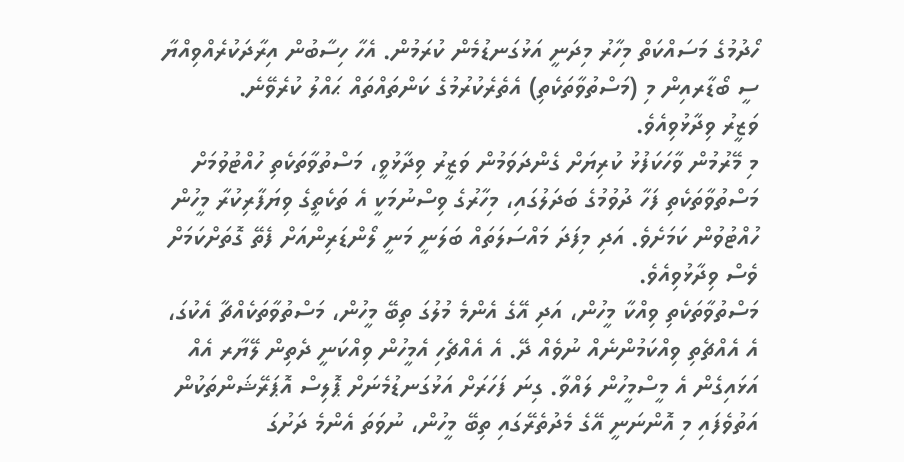ހޯދުމުގެ މަސައްކަތް މިހާރު މިދަނީ އަޅުގަނޑުމެން ކުރަމުން. އެހާ ހިސާބުން އިރާދަކުރެއްވިއްޔާ ސީ ބޯޑާރއިން މި (މަސްތުވާތަކެތި) އެތެރެކުރުމުގެ ކަންތައްތައް ޙައްލު ކުރެވޭނެ.
ވަޒީރު ވިދާޅުވިއެވެ.
މި މޭރުމުން ވާހަކަފުޅު ކުރިޔަށް ގެންދަވަމުން ވަޒީރު ވިދާޅުވީ، މަސްތުވާތަކެތި ހުއްޓުވުމަށް މަސްތުވާތަކެތި ފަހާ ދުވުމުގެ ބަދަލުގައި، މިހާރުގެ ވިސްނުމަކީ އެ ތަކެތީގެ ވިޔަފާރިކުރާ މީހުން ހުއްޓުވުން ކަމަށެވެ. އަދި މިފަދަ މައްސަލަތައް ބަލަނީ މަނީ ލޯންޑަރިންއަށް ފެތޭ ގޮތަށްކަމަށް ވެސް ވިދާޅުވިއެވެ.
މަސްތުވާތަކެތި ވިއްކާ މީހުން، އަދި އޭގެ އެންމެ މުލުގަ ތިބޭ މީހުން، މަސްތުވާތަކެއްޗާ އެކުގަ، އެ އެއްޗެތި ވިއްކަމުންނެއް ނުވެއް ދޭ. އެ އެއްޗެހި އެމީހުން ވިއްކަނީ ދެތިން ލޭޔާރ އެއް އަޅައިގެން އެ މީސްމީހުން ލައްވާ. ގިނަ ފަހަރަށް އަޅުގަނޑުމެނަށް ޕޮލިސް އޮޕަރޭޝަންތަކުން އަތުވެފައި މި އޮންނަނީ އޭގެ މެދުތެރޭގައި ތިބޭ މީހުން، ނުވަތަ އެންމެ ދަށުގަ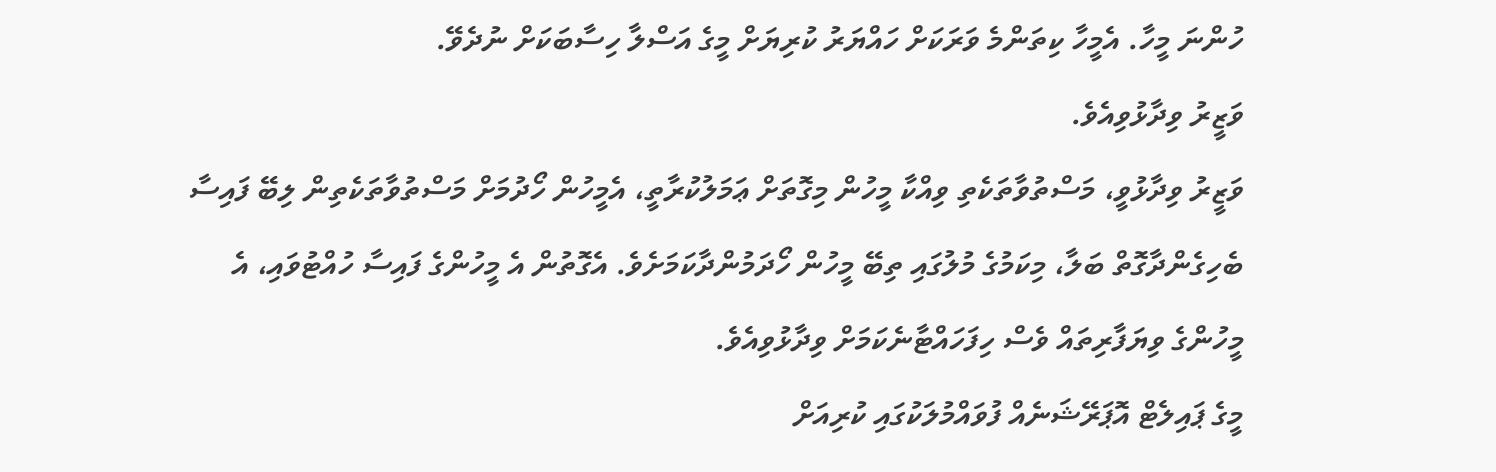ހުންނަ މީހާ. އެމީހާ ކިތަންމެ ވަރަކަށް ހައްޔަރު ކުރިޔަށް މީގެ އަސްލާ ހިސާބަކަށް ނުދެވޭ.
ވަޒީރު ވިދާޅުވިއެވެ.
ވަޒީރު ވިދާޅުވީ، މަސްތުވާތަކެތި ވިއްކާ މީހުން މިގޮތަށް ޢަމަލުކުރާތީ، އެމީހުން ހޯދުމަށް މަސްތުވާތަކެތިން ލިބޭ ފައިސާ ބެހިގެންދާގޮތް ބަލާ، މިކަމުގެ މުލުގައި ތިބޭ މީހުން ހޯދަމުންދާކަމަށެވެ. އެގޮތުން އެ މީހުންގެ ފައިސާ ހުއްޓުވައި، އެ މީހުންގެ ވިޔަފާރިތައް ވެސް ހިފަހައްޓާނެކަމަށް ވިދާޅުވިއެވެ.
މީގެ ޕައިލެޓް އޮޕަރޭޝަނެއް ފުވައްމުލަކުގައި ކުރިއަށް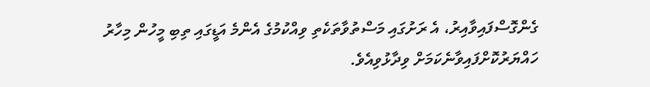ގެންގޮސްފައިވާއިރު، އެ ރަށުގައި މަސްތުވާތަކެތި ވިއްކުމުގެ އެންމެ އަޑީގައި ތިބި މީހުން މިހާރު ހައްޔަރުކޮށްފައިވާނެކަމަށް ވިދާޅުވިއެވެ.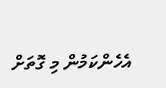އެހެންކަމުން މި ގޮތަށް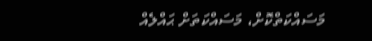މަސައްކަތްކޮށް، މަސައްކަތަށް ޙައްލެއް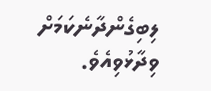ލިބިގެންދާނެކަމަށް ވިދާޅުވިއެވެ.